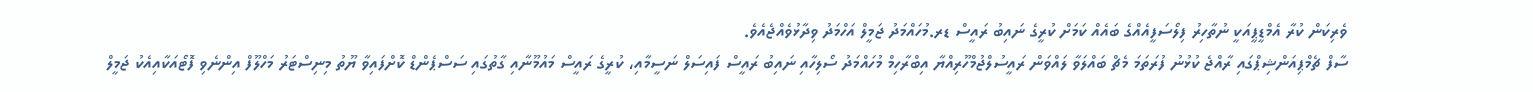ވެރިކަން ކުރާ އެމްޑީޕީއަކީ ނުތާހިރު ފިލޯސަފީއެއްގެ ބައެއް ކަމަށް ކުރީގެ ނައިބު ރައީސް ޑރ.މުހައްމަދު ޖަމީލް އަހްމަދު ވިދާޅުވެއްޖެއެވެ.
ސާފް ޗެމްޕިއަންޝިޕްގައި ރާއްޖެ ކުޅުނު ފުރަތަމަ މެޗް ބައްލަވާ ލައްވަން ރައީސުލްޖުމްހޫރިއްޔާ އިބްރާހިމް މުހައްމަދު ސޯލިހާއި ނައިބު ރައީސް ފައިސަލް ނަސީމާއި، ކުރީގެ ރައީސް މައުމޫނާއި ގާތުގައި ސަސްޕެންޑް ކޮށްފައިވާ ޔޫތު މިނިސްޓަރު މަހްލޫފް އިންނެވި ފޮޓޯއަކާއިއެކު ޖަމީލް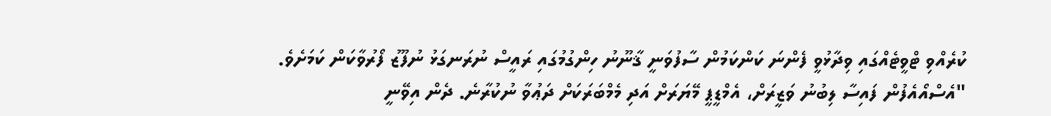ކުރެއްވި ޓްވީޓެއްގައި ވިދާޅުވީ ފެންނަ ކަންކަމުން ސާފުވަނީ ޤާނޫނު ހިންގުމުގައި ރައީސް ނުރަނގަޅު ނުފޫޒު ފޯރުވާކަން ކަމަށެވެ.
"އެސްއޯއެފުން ފައިސާ ލިބުނު ވަޒީރަށް، އެމްޑީޕީ މޭޔަރަށް އަދި މެމްބަރަކަށް ދަޢުވާ ނުކުރާނެ. ދެން އިވޭނީ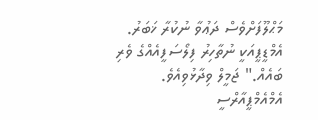މަޙްލޫފަށްވެސް ދަޢުވާ ނުކުރާ ޚަބަރު. އެމްޑީޕީއަކީ ނުތާހިރު ފިލޯސަފީއެއްގެ ވެރި ބައެއް." ޖަމީލް ވިދާޅުވިއެވެ.
އެމްއެމްޕީއާރްސީ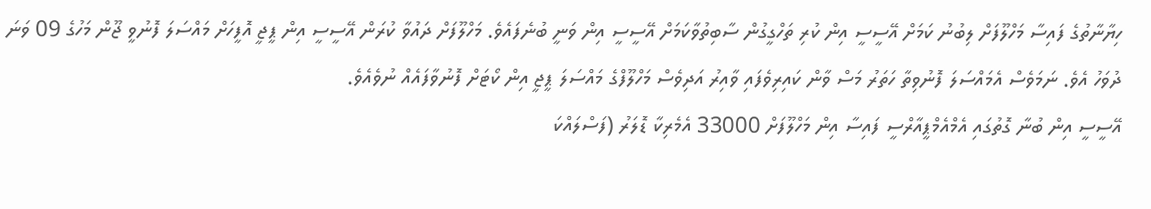ހިޔާނާތުގެ ފައިސާ މަހްލޫފަށް ލިބުނު ކަމަށް އޭސީސީ އިން ކުރި ތަހްގީގުން ސާބިތުވާކަމަށް އޭސީސީ އިން ވަނީ ބުނެފައެވެ. މަހްލޫފަށް ދައުވާ ކުރަން އޭސީސީ އިން ޕީޖީ އޮފީހަށް މައްސަލަ ފޮނުވީ ޖޫން މަހުގެ 09 ވަނަ ދުވަހު އެވެ. ނަމަވެސް އެމައްސަލަ ފޮނުވިތާ ހަތަރު މަސް ވާން ކައިރިވެފައި ވާއިރު އަދިވެސް މަހްލޫފްގެ މައްސަލަ ޕީޖީ އިން ކޯޓަށް ފޮނުވާފައެއް ނުވެއެވެ.
އޭސީސީ އިން ބުނާ ގޮތުގައި އެމްއެމްޕީއާރްސީ ފައިސާ އިން މަހްލޫފަށް 33000 އެމެރިކާ ޑޮލަރު (ފަސްލައްކަ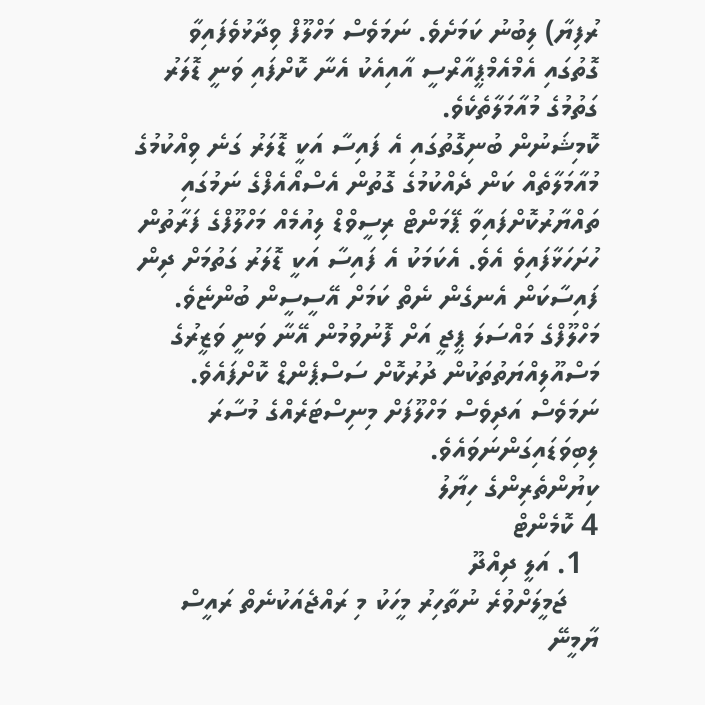ރުފިޔާ) ލިބުނު ކަމަށެވެ. ނަމަވެސް މަހްލޫފް ވިދާޅުވެފައިވާ ގޮތުގައި އެމްއެމްޕީއާރްސީ އާއިއެކު އެނާ ކޮށްފައި ވަނީ ޑޮލަރު ގަތުމުގެ މުއާމަލާތެކެވެ.
ކޮމިޝަނުން ބުނިގޮތުގައި އެ ފައިސާ އަކީ ޑޮލަރު ގަނެ ވިއްކުމުގެ މުއާމަލާތެއް ކަން ދެއްކުމުގެ ގޮތުން އެސްއޯއެފްގެ ނަމުގައި ތައްޔާރުކޮށްފައިވާ ޕޭމަންޓް ރިސީވްޑް ލިއުމެއް މަހްލޫފްގެ ފަރާތުން ހުށަހަޅާފައިވެ އެވެ. އެކަމަކު އެ ފައިސާ އަކީ ޑޮލަރު ގަތުމަށް ދިން ފައިސާކަން އެނގެން ނެތް ކަމަށް އޭސީސީން ބުންޏެވެ.
މަހްލޫފްގެ މައްސަލަ ޕީޖީ އަށް ފޮނުވުމުން އޭނާ ވަނީ ވަޒީރުގެ މަސްއޫލިއްޔަތުތަކުން ދުރުކޮށް ސަސްޕެންޑް ކޮށްފައެވެ. ނަމަވެސް އަދިވެސް މަހްލޫފަށް މިނިސްޓަރެއްގެ މުސާރަ ލިބިވަޑައިގަންނަވައެވެ.
ކިޔުންތެރިންގެ ހިޔާލު
4 ކޮމެންޓް
  1. އަލީ ދިއްދޫ
    ޖަމީލަށްވުރެ ނުތާހިރު މީހަކު މި ރައްޖެއަކުނެތް ރައީސް ޔާމީނޭ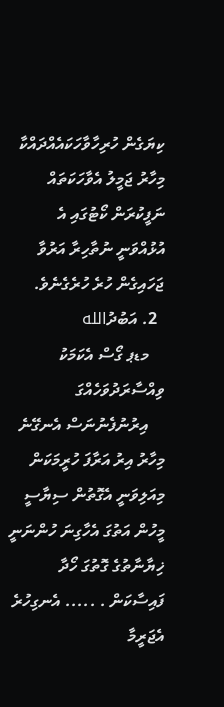ކިޔަގެން ހުރިހާވާހަކައެއްދައްކާ މިހާރު ޖަމީލު އެވާހަކަތައް ނަފީކުރަން ކޯޓުގައި އެ އުޅުއްވަނީ ނުތާހިރާ އަރުވާ ޖަހައިގެން ހުރެ ހުރެގެނެވެ.
  2. އަބުދުالله
    މޑޕ ގޯސް އެކަމަކު ވިއްސާރަދުވަހެއްގަ
    އިރުނުފެނުނަސް އެނގޭނެ މިހާރު އިރު އަރާފަ ހުރީމަކަން މިއަލިވަނީ އެގޮތުން ސިޔާސީ މީހުން އަތުގަ އެހާގިނަ ހުންނަނީ ޚިޔާނާތުގެ ގޮތުގަ ހޯދާ ފައިސާކަން . ..... އެނގިހުރެ އެޖަރީމާ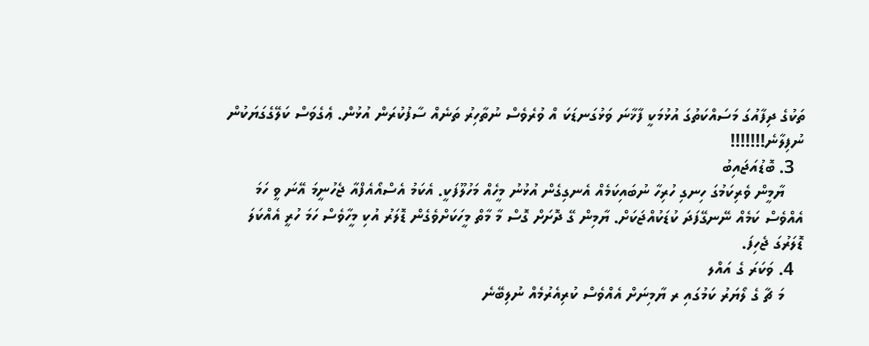ތަކުގެ ދިފާއުގަ މަސައްކަތުގަ އުޅުމަކީ ފާޚާނަ ވަޅުގަނޑަކަ އް ވުރެވެސް ނުތާހިރު ތަނެއް ސާފުކުރަން އުޅުން. ޢެގެވަސް ކަލޭގެގަޔަކުން ނުފިލާނެ!!!!!!!
  3. ބޮޑުއަޖައިބު
    ޔާމީން ވެރިކަމުގަ ހިނގި ހުރިހާ ނުބައިކަމެއް އެނގިގެން އުޅުނު މީހެއް މަހުލޫފަކީ. އެކަމު އެސްއޯއެފްއާ ޖެހުނީމަ އޭނަ ވީ ހަމަ އެއްވެސް ކަމެއް ނޭނގޭފަދަ ކުޑަކުއްޖަކަށް. ޔާމިން ގޭ ދޮށަށް ގޮސް މާ މާތް މީހަކަށްވެގެން ޑޮލަރު އުކި މީހާވެސް ހަމަ ހުރީ އެއްކަލަ ޑޮލަރުގަ ޖެހިފަ.
  4. ވަކަރަ ގެ އައްލ
    މަ ޗާ ގެ ލޯޔަރު ކަމުގައި ރ ޔާމިނަށް އެއްވެސް ކުރިއެރުމެއް ނުލިބޭނެ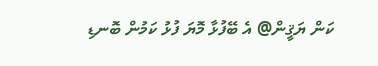ކަން ޔަޤީން@ އެ ބޭފުޅާ މޮޔަ ފުޅު ކަމުން ބޮނޑި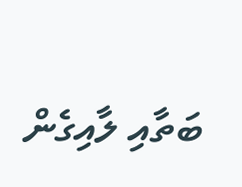ބަތާއި ލާއިގެން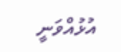އުޅުއްވަނީ